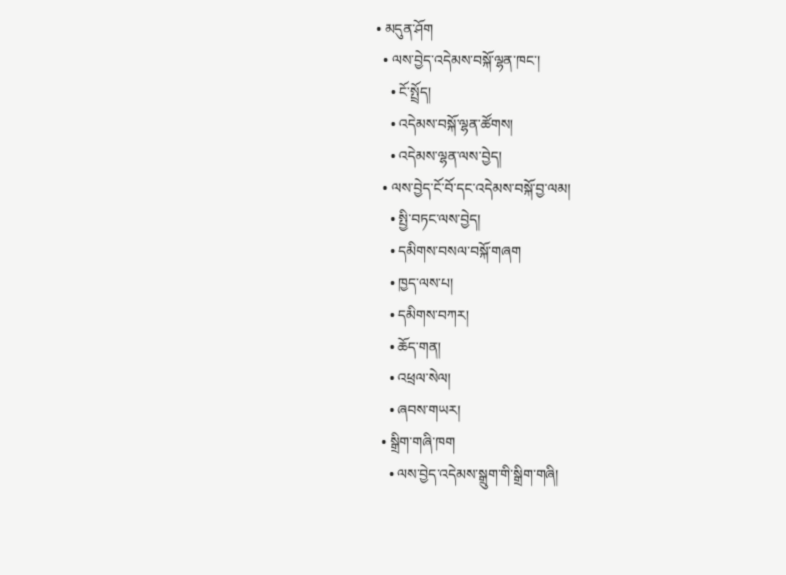• མདུན་ཤོག
  • ལས་བྱེད་འདེམས་བསྐོ་ལྷན་ཁང་།
    • ངོ་སྤྲོད།
    • འདེམས་བསྐོ་ལྷན་ཚོགས།
    • འདེམས་ལྷན་ལས་བྱེད།
  • ལས་བྱེད་ངོ་བོ་དང་འདེམས་བསྐོ་བྱ་ལམ།
    • སྤྱི་བཏང་ལས་བྱེད།
    • དམིགས་བསལ་བསྐོ་གཞག
    • ཁྱད་ལས་པ།
    • དམིགས་བཀར།
    • ཆོད་གན།
    • འཕྲལ་སེལ།
    • ཞབས་གཡར།
  • སྒྲིག་གཞི་ཁག
    • ལས་བྱེད་འདེམས་སྒྲུག་གི་སྒྲིག་གཞི།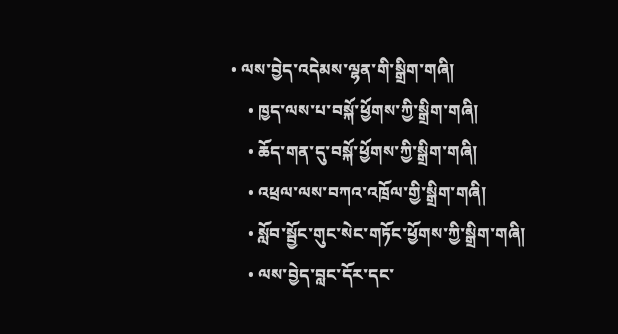• ལས་བྱེད་འདེམས་ལྷན་གི་སྒྲིག་གཞི།
    • ཁྱད་ལས་པ་བསྐོ་ཕྱོགས་ཀྱི་སྒྲིག་གཞི།
    • ཆོད་གན་དུ་བསྐོ་ཕྱོགས་ཀྱི་སྒྲིག་གཞི།
    • འཕྲལ་ལས་བཀའ་འཁྲོལ་གྱི་སྒྲིག་གཞི།
    • སློབ་སྦྱོང་གུང་སེང་གཏོང་ཕྱོགས་ཀྱི་སྒྲིག་གཞི།
    • ལས་བྱེད་བླང་དོར་དང་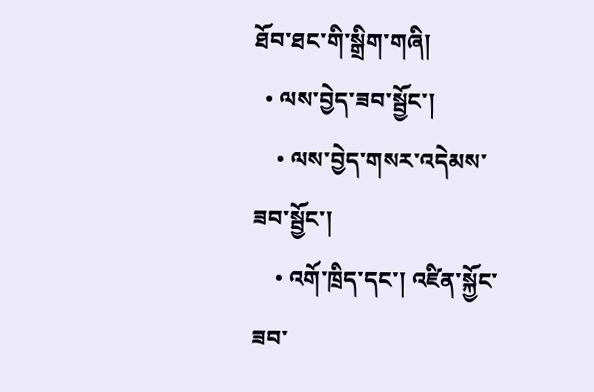ཐོབ་ཐང་གི་སྒྲིག་གཞི།
  • ལས་བྱེད་ཟབ་སྦྱོང་།
    • ལས་བྱེད་གསར་འདེམས་ཟབ་སྦྱོང་།
    • འགོ་ཁྲིད་དང་། འཛིན་སྐྱོང་ཟབ་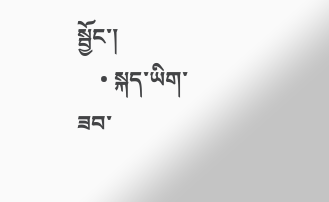སྦྱོང་།
    • སྐད་ཡིག་ཟབ་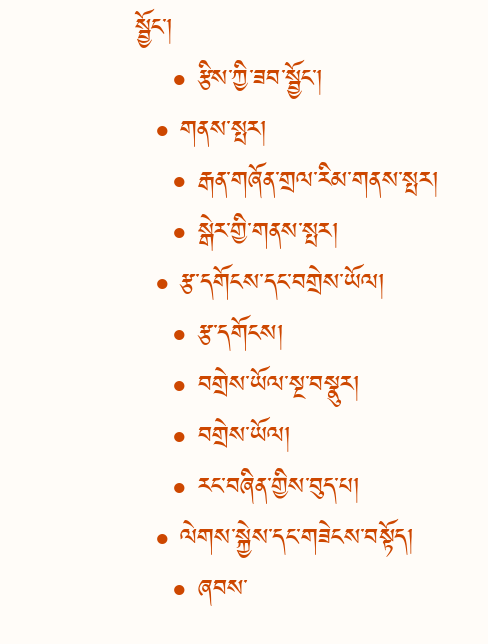སྦྱོང་།
    • རྩིས་ཀྱི་ཟབ་སྦྱོང་།
  • གནས་སྤར།
    • རྒན་གཞོན་གྲལ་རིམ་གནས་སྤར།
    • སྒེར་གྱི་གནས་སྤར།
  • རྩ་དགོངས་དང་བགྲེས་ཡོལ།
    • རྩ་དགོངས།
    • བགྲེས་ཡོལ་སྔ་བསྣུར།
    • བགྲེས་ཡོལ།
    • རང་བཞིན་གྱིས་བུད་པ།
  • ལེགས་སྐྱེས་དང་གཟེངས་བསྟོད།
    • ཞབས་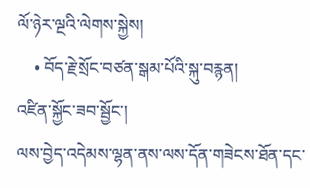ལོ་ཉེར་ལྔའི་ལེགས་སྐྱེས།
    • བོད་རྗེ་སྲོང་བཙན་སྒམ་པོའི་སྐུ་བརྙན།
འཛིན་སྐྱོང་ཟབ་སྦྱོང་།
ལས་བྱེད་འདེམས་ལྷན་ནས་ལས་དོན་གཟེངས་ཐོན་དང་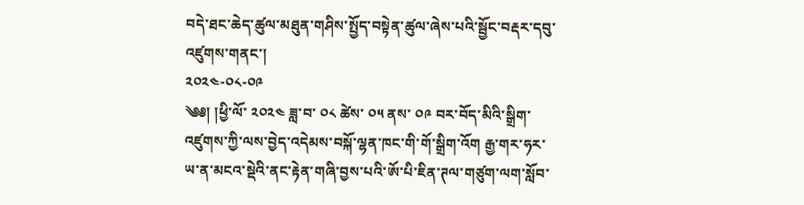བདེ་ཐང་ཆེད་ཚུལ་མཐུན་གཤིས་སྤྱོད་བསྟེན་ཚུལ་ཞེས་པའི་སྦྱོང་བརྡར་དབུ་འཛུགས་གནང་།
༢༠༢༤-༠༨-༠༩
༄༅། །ཕྱི་ལོ་ ༢༠༢༤ ཟླ་བ་ ༠༨ ཚེས་ ༠༥ ནས་ ༠༩ བར་བོད་མིའི་སྒྲིག་འཛུགས་ཀྱི་ལས་བྱེད་འདེམས་བསྐོ་ལྷན་ཁང་གི་གོ་སྒྲིག་འོག རྒྱ་གར་ཧར་ཡ་ན་མངའ་སྡེའི་ནང་རྟེན་གཞི་བྱས་པའི་ཨོ་པི་ཇིན་ཊལ་གཙུག་ལག་སློབ་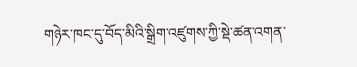གཉེར་ཁང་དུ་བོད་མིའི་སྒྲིག་འཛུགས་ཀྱི་སྡེ་ཚན་འགན་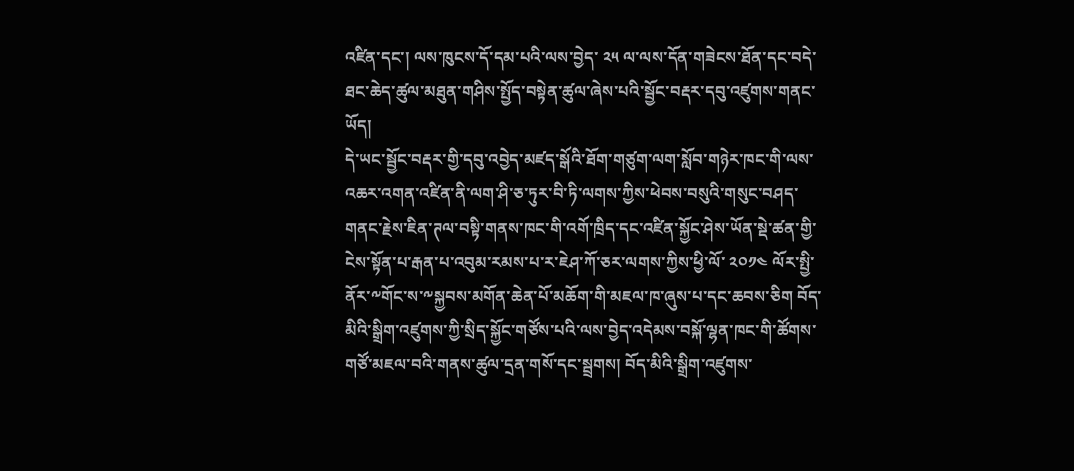འཛིན་དང་། ལས་ཁུངས་དོ་དམ་པའི་ལས་བྱེད་ ༢༥ ལ་ལས་དོན་གཟེངས་ཐོན་དང་བདེ་ཐང་ཆེད་ཚུལ་མཐུན་གཤིས་སྤྱོད་བསྟེན་ཚུལ་ཞེས་པའི་སྦྱོང་བརྡར་དབུ་འཛུགས་གནང་ཡོད།
དེ་ཡང་སྦྱོང་བརྡར་གྱི་དབུ་འབྱེད་མཛད་སྒོའི་ཐོག་གཙུག་ལག་སློབ་གཉེར་ཁང་གི་ལས་འཆར་འགན་འཛིན་ནི་ལག་ཤི་ཅ་ཏུར་བི་ཏི་ལགས་ཀྱིས་ཕེབས་བསུའི་གསུང་བཤད་གནང་རྗེས་ཇིན་ཊལ་བསྟི་གནས་ཁང་གི་འགོ་ཁྲིད་དང་འཛིན་སྐྱོང་ཤེས་ཡོན་སྡེ་ཚན་གྱི་ངེས་སྟོན་པ་རྒན་པ་འབུམ་རམས་པ་ར་ཇེཤ་ཀོ་ཅར་ལགས་ཀྱིས་ཕྱི་ལོ་ ༢༠༡༤ ལོར་སྤྱི་ནོར་༸གོང་ས་༸སྐྱབས་མགོན་ཆེན་པོ་མཆོག་གི་མཇལ་ཁ་ཞུས་པ་དང་ཆབས་ཅིག བོད་མིའི་སྒྲིག་འཛུགས་ཀྱི་སྲིད་སྐྱོང་གཙོས་པའི་ལས་བྱེད་འདེམས་བསྐོ་ལྷན་ཁང་གི་ཚོགས་གཙོ་མཇལ་བའི་གནས་ཚུལ་དྲན་གསོ་དང་སྦྲགས། བོད་མིའི་སྒྲིག་འཛུགས་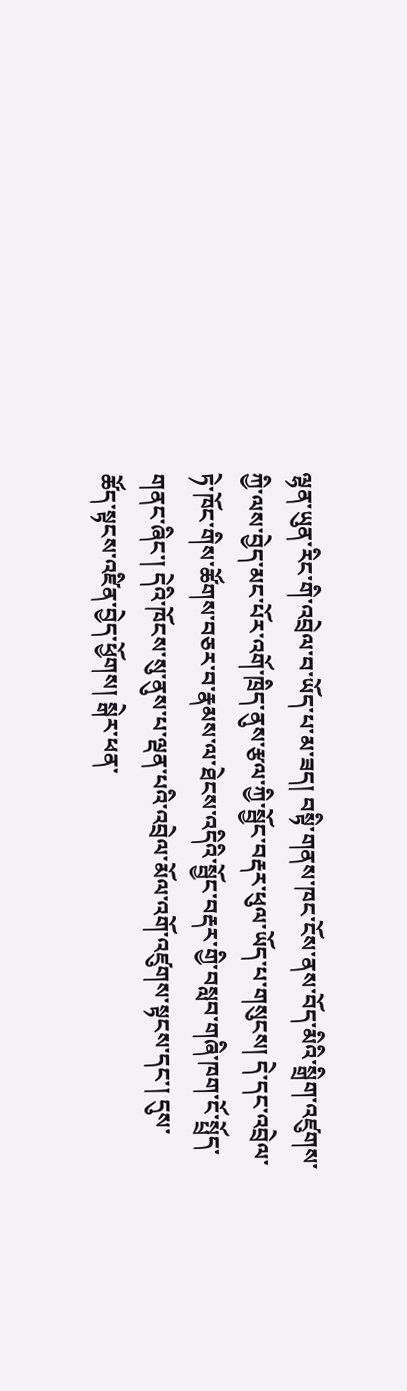ལྷན་ཡུན་རིང་གི་འབྲེལ་བ་ཡོད་པ་མ་ཟད། བསྟི་གནས་ཁང་ངོས་ནས་བོད་མིའི་སྒྲིག་འཛུགས་ཀྱི་ལས་བྱེད་མང་པོར་འགོ་ཁྲིད་ནུས་རྩལ་ཀྱི་སྦྱོང་བརྡར་ཕུལ་ཡོད་པ་གསུངས། དེ་དང་འབྲེལ་ཏེ་ཁོང་གིས་ཚོགས་བཅར་བ་རྣམས་ལ་ཐེངས་འདིའི་སྦྱོང་བརྡར་གྱི་བསླབ་གཞི་ཁག་ངོ་སྤྲོད་གནང་ཞིང་། དེའི་ཁོངས་སུ་ནུས་པ་ལྡན་པའི་འབྲེལ་མོལ་འགོ་འཛུགས་སྟངས་དང་། དུས་ཚོད་སྟངས་འཛིན་བྱེད་ཕྱོགས། སྒེར་ཕན་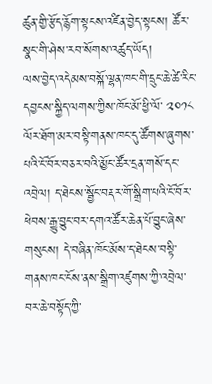ཚུན་གྱི་རྩོད་རྙོག་སྟངས་འཛིན་བྱེད་སྟངས། ཚོར་སྣང་གི་ཤེས་རབ་སོགས་འཚུད་ཡོད།
ལས་བྱེད་འདེམས་བསྐོ་ལྷན་ཁང་གི་དྲུང་ཆེ་ཚེ་རིང་དབྱངས་སྐྱིད་ལགས་ཀྱིས་ཁོང་མོ་ཕྱི་ལོ་ ༢༠༡༨ ལོར་ཐོག་མར་བསྟི་གནས་ཁང་དུ་ཚོགས་ཞུགས་པའི་ངོ་བོར་བཅར་བའི་མྱོང་ཚོར་དྲན་གསོ་དང་འབྲེལ། ད་ཐེངས་སྦྱོང་བརྡར་གོ་སྒྲིག་པའི་ངོ་བོར་ཕེབས་རྒྱུ་བྱུང་བར་དགའ་ཚོར་ཆེན་པོ་བྱུང་ཞེས་གསུངས། དེ་བཞིན་ཁོང་མོས་ད་ཐེངས་བསྟི་གནས་ཁང་ངོས་ནས་སྒྲིག་འཛུགས་ཀྱི་འབྲེལ་བར་ཆེ་བསྟོད་ཀྱི་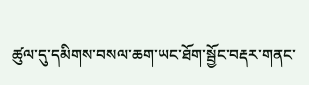ཚུལ་དུ་དམིགས་བསལ་ཆག་ཡང་ཐོག་སྦྱོང་བརྡར་གནང་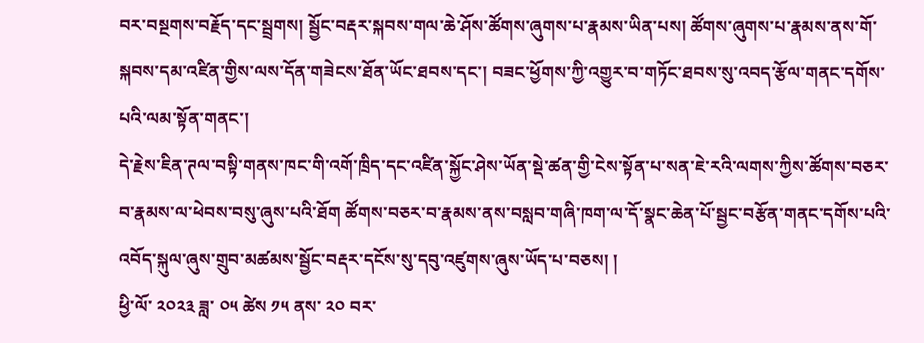བར་བསྔགས་བརྗོད་དང་སྦྲགས། སྦྱོང་བརྡར་སྐབས་གལ་ཆེ་ཤོས་ཚོགས་ཞུགས་པ་རྣམས་ཡིན་པས། ཚོགས་ཞུགས་པ་རྣམས་ནས་གོ་སྐབས་དམ་འཛིན་གྱིས་ལས་དོན་གཟེངས་ཐོན་ཡོང་ཐབས་དང་། བཟང་ཕྱོགས་ཀྱི་འགྱུར་བ་གཏོང་ཐབས་སུ་འབད་རྩོལ་གནང་དགོས་པའི་ལམ་སྟོན་གནང་།
དེ་རྗེས་ཇིན་ཊལ་བསྟི་གནས་ཁང་གི་འགོ་ཁྲིད་དང་འཛིན་སྐྱོང་ཤེས་ཡོན་སྡེ་ཚན་གྱི་ངེས་སྟོན་པ་སན་ཇེ་རའི་ལགས་ཀྱིས་ཚོགས་བཅར་བ་རྣམས་ལ་ཕེབས་བསུ་ཞུས་པའི་ཐོག ཚོགས་བཅར་བ་རྣམས་ནས་བསླབ་གཞི་ཁག་ལ་དོ་སྣང་ཆེན་པོ་སྦྱང་བརྩོན་གནང་དགོས་པའི་འབོད་སྐུལ་ཞུས་གྲུབ་མཚམས་སྦྱོང་བརྡར་དངོས་སུ་དབུ་འཛུགས་ཞུས་ཡོད་པ་བཅས། །
ཕྱི་ལོ་ ༢༠༢༣ ཟླ་ ༠༥ ཚེས ༡༥ ནས་ ༢༠ བར་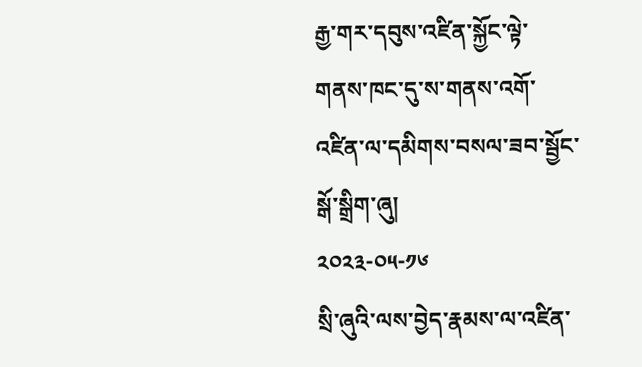རྒྱ་གར་དབུས་འཛིན་སྐྱོང་ལྟེ་གནས་ཁང་དུ་ས་གནས་འགོ་འཛིན་ལ་དམིགས་བསལ་ཟབ་སྦྱོང་སྒོ་སྒྲིག་ཞུ།
༢༠༢༣-༠༥-༡༦
སྲི་ཞུའི་ལས་བྱེད་རྣམས་ལ་འཛིན་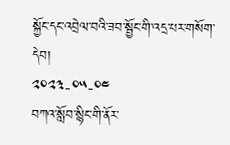སྐྱོང་དང་འབྲེལ་བའི་ཟབ་སྦྱོང་གི་འདྲ་པར་གསོག་དེབ།
༢༠༢༣-༠༥-༠༤
བཀའ་སློབ་སྙིང་གི་ནོར་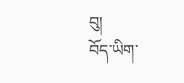བུ།
བོད་ཡིག་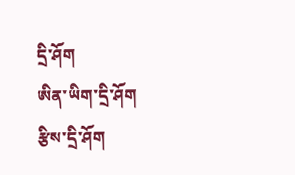དྲི་ཤོག
ཨིན་ཡིག་དྲི་ཤོག
རྩིས་དྲི་ཤོག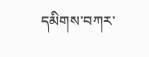དམིགས་བཀར་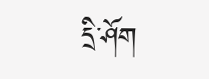དྲི་ཤོག